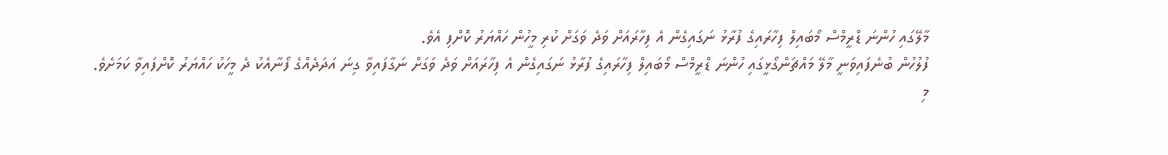މާލޭގައި ހުންނަ ޑްރީމްސް މޯބައިލް ފިހާރައިގެ ފުރާޅު ނަގައިގެން އެ ފިހާރައަށް ވަދެ ވަގަށް ކުރި މީހުން ހައްޔަރު ކޮށްފި އެވެ.
ފުލުހުން ބުނެފައިވަނީ މާލޭ މައްޗަންގޯޅީގައި ހުންނަ ޑްރީމްސް މޯބައިލް ފިހާރައިގެ ފުރާޅު ނަގައިގެން އެ ފިހާރައަށް ވަދެ ވަގަށް ނަގާފައިވާ ގިނަ އަދަދެއްގެ ފޯނާއެކު ދެ މީހަކު ހައްޔަރު ކޮށްފައިވާ ކަމަށެވެ.
މި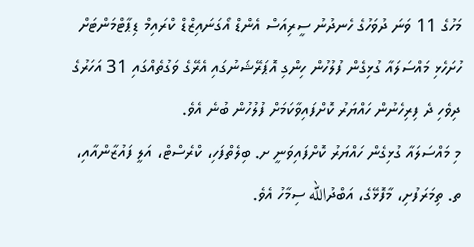މަހުގެ 11 ވަނަ ދުވަހުގެ ހެނދުނު ސީރިއަސް އެންޑް އޯގަނައިޒްޑް ކްރައިމް ޑިޕާޓްމަންޓަށް ހުށަހެޅި މައްސަލައާ ގުޅިގެން ފުލުހުން ހިންގި އޮޕަރޭޝަނުގައި އެރޭގެ ވަގުތެއްގައި 31 އަހަރުގެ ދިވެހި ދެ ފިރިހެނުން ހައްޔަރު ކޮށްފައިވާކަމަށް ފުލުހުން ބުނެ އެވެ.
މި މައްސަލައާ ގުޅިގެން ހައްޔަރު ކޮށްފައިވަނީ ށ. ބިލެތްފަހި، ކްރެސްޓް، އަލީ ފައުޒާންއާއި، ތ. ތިމަރަފުށި، މާފޮޅޭގެ، އަބްދުالله ސިމާހު އެވެ.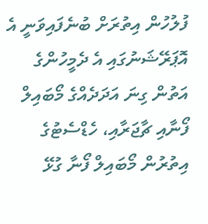ފުލުހުން އިތުރަށް ބުނެފައިވަނީ އެ އޮޕަރޭޝަނުގައި އެ ދެމީހުންގެ އަތުން ގިނަ އަދަދެއްގެ މޯބައިލް ފޯނާއި ޗާޖަރާއި، ހެޑްސެޓުގެ އިތުރުން މޯބައިލް ފޯނާ ގުޅޭ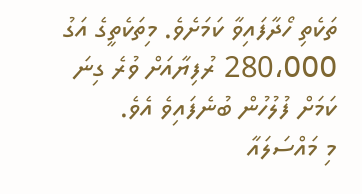ތަކެތި ހޯދާފައިވާ ކަމަށެވެ. މިތަކެތީގެ އަގު 280،000 ރުފިޔާއަށް ވުރެ ގިނަ ކަމަށް ފުލުހުން ބުނެފައިވެ އެވެ.
މި މައްސަލައާ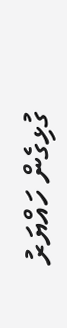ގުޅިގެން ހައްޔަރު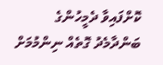ކޮށްފައިވާ ދެމީހުންގެ ބަންދާމެދު ގޮތެއް ނިންމުމަށް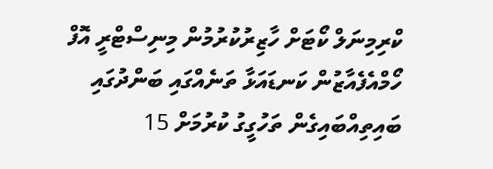ކްރިމިނަލް ކޯޓަށް ހާޒިރުކުރުމުން މިނިސްޓްރީ އޮފް ހޯމްއެފެއާޒުން ކަނޑައަޅާ ތަނެއްގައި ބަންދުގައި ބައިތިއްބައިގެން ތަހުގީގު ކުރުމަށް 15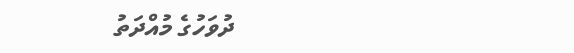ދުވަހުގެ މުއްދަތު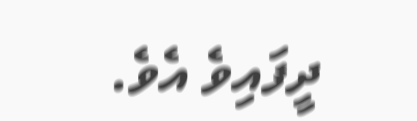ދީފައިވެ އެވެ.